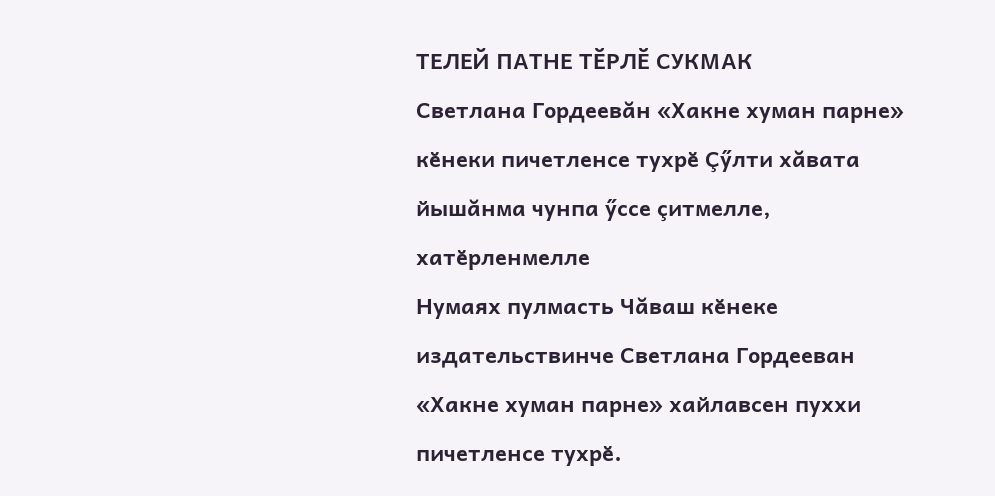ТЕЛЕЙ ПАТНЕ ТӖРЛӖ СУКМАК
Светлана Гордеевăн «Хакне хуман парне» кӗнеки пичетленсе тухрӗ Çӳлти хăвата йышăнма чунпа ӳссе çитмелле, хатӗрленмелле
Нумаях пулмасть Чăваш кӗнеке издательствинче Светлана Гордееван «Хакне хуман парне» хайлавсен пуххи пичетленсе тухрӗ.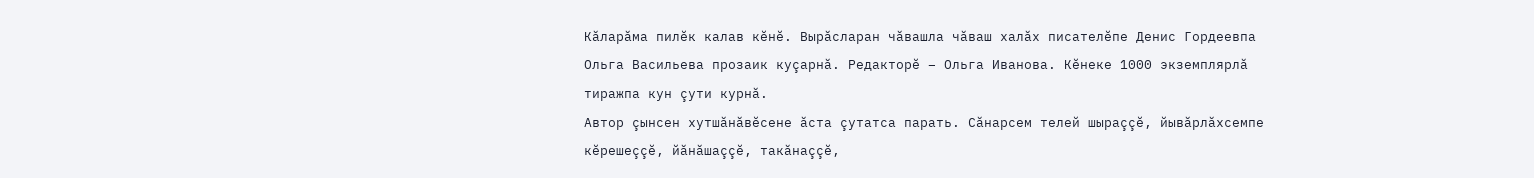Кăларăма пилӗк калав кӗнӗ. Вырăсларан чăвашла чăваш халăх писателӗпе Денис Гордеевпа Ольга Васильева прозаик куçарнă. Редакторӗ – Ольга Иванова. Кӗнеке 1000 экземплярлă тиражпа кун çути курнă.
Автор çынсен хутшăнăвӗсене ăста çутатса парать. Сăнарсем телей шыраççӗ, йывăрлăхсемпе кӗрешеççӗ, йăнăшаççӗ, такăнаççӗ,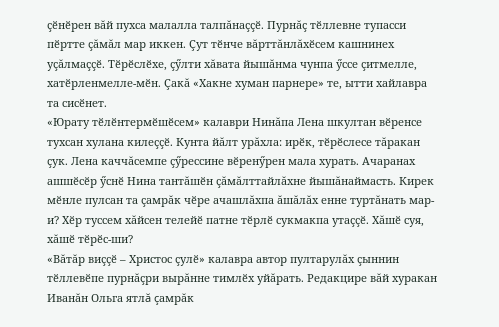çӗнӗрен вăй пухса малалла талпăнаççӗ. Пурнăç тӗллевне тупасси пӗртте çăмăл мар иккен. Çут тӗнче вăрттăнлăхӗсем кашнинех уçăлмаççӗ. Тӗрӗслӗхе, çӳлти хăвата йышăнма чунпа ӳссе çитмелле, хатӗрленмелле-мӗн. Çакă «Хакне хуман парнере» те, ытти хайлавра та сисӗнет.
«Юрату тӗлӗнтермӗшӗсем» калаври Нинăпа Лена шкултан вӗренсе тухсан хулана килеççӗ. Кунта йăлт урăхла: ирӗк, тӗрӗслесе тăракан çук. Лена каччăсемпе çӳрессине вӗренӳрен мала хурать. Ачаранах ашшӗсӗр ӳснӗ Нина тантăшӗн çăмăлттайлăхне йышăнаймасть. Кирек мӗнле пулсан та çамрăк чӗре ачашлăхпа ăшăлăх енне туртăнать мар-и? Хӗр туссем хăйсен телейӗ патне тӗрлӗ сукмакпа утаççӗ. Хăшӗ суя, хăшӗ тӗрӗс-ши?
«Вăтăр виççӗ – Христос çулӗ» калавра автор пултарулăх çыннин тӗллевӗпе пурнăçри вырăнне тимлӗх уйăрать. Редакцире вăй хуракан Иванăн Ольга ятлă çамрăк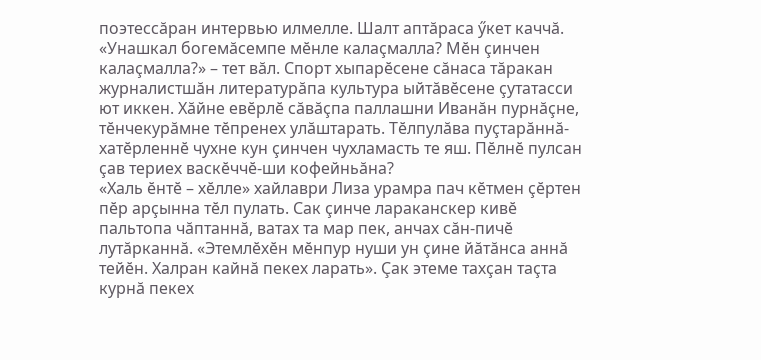поэтессăран интервью илмелле. Шалт аптăраса ӳкет каччă. «Унашкал богемăсемпе мӗнле калаçмалла? Мӗн çинчен калаçмалла?» – тет вăл. Спорт хыпарӗсене сăнаса тăракан журналистшăн литературăпа культура ыйтăвӗсене çутатасси ют иккен. Хăйне евӗрлӗ сăвăçпа паллашни Иванăн пурнăçне, тӗнчекурăмне тӗпренех улăштарать. Тӗлпулăва пуçтарăннă-хатӗрленнӗ чухне кун çинчен чухламасть те яш. Пӗлнӗ пулсан çав териех васкӗччӗ-ши кофейньăна?
«Халь ӗнтӗ – хӗлле» хайлаври Лиза урамра пач кӗтмен çӗртен пӗр арçынна тӗл пулать. Сак çинче лараканскер кивӗ пальтопа чăптаннă, ватах та мар пек, анчах сăн-пичӗ лутăрканнă. «Этемлӗхӗн мӗнпур нуши ун çине йăтăнса аннă тейӗн. Халран кайнă пекех ларать». Çак этеме тахçан таçта курнă пекех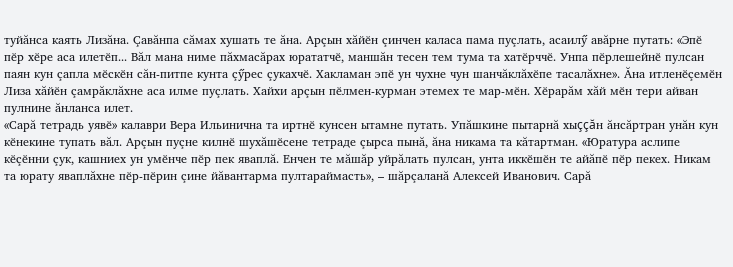туйăнса каять Лизăна. Çавăнпа сăмах хушать те ăна. Арçын хăйӗн çинчен каласа пама пуçлать, асаилӳ авăрне путать: «Эпӗ пӗр хӗре аса илетӗп... Вăл мана ниме пăхмасăрах юрататчӗ, маншăн тесен тем тума та хатӗрччӗ. Унпа пӗрлешейнӗ пулсан паян кун çапла мӗскӗн сăн-питпе кунта çӳрес çукахчӗ. Хакламан эпӗ ун чухне чун шанчăклăхӗпе тасалăхне». Ăна итленӗçемӗн Лиза хăйӗн çамрăклăхне аса илме пуçлать. Хайхи арçын пӗлмен-курман этемех те мар-мӗн. Хӗрарăм хăй мӗн тери айван пулнине ăнланса илет.
«Сарă тетрадь уявӗ» калаври Вера Ильинична та иртнӗ кунсен ытамне путать. Упăшкине пытарнă хыççăн ăнсăртран унăн кун кӗнекине тупать вăл. Арçын пуçне килнӗ шухăшӗсене тетраде çырса пынă, ăна никама та кăтартман. «Юратура аслипе кӗçӗнни çук, кашниех ун умӗнче пӗр пек яваплă. Енчен те мăшăр уйрăлать пулсан, унта иккӗшӗн те айăпӗ пӗр пекех. Никам та юрату яваплăхне пӗр-пӗрин çине йăвантарма пултараймасть», – шăрçаланă Алексей Иванович. Сарă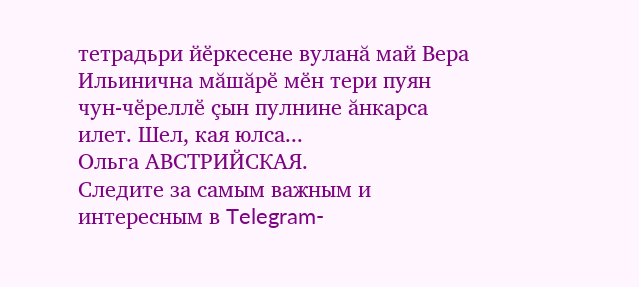тетрадьри йӗркесене вуланă май Вера Ильинична мăшăрӗ мӗн тери пуян чун-чӗреллӗ çын пулнине ăнкарса илет. Шел, кая юлса...
Ольга АВСТРИЙСКАЯ.
Следите за самым важным и интересным в Telegram-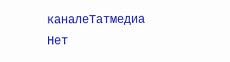каналеТатмедиа
Нет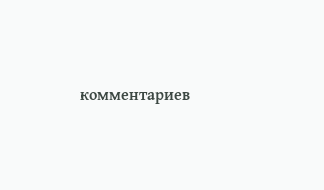комментариев